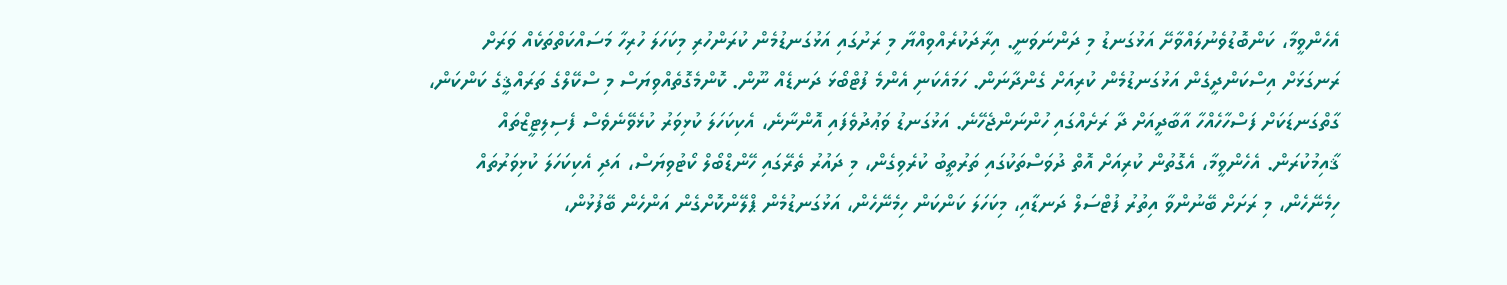އެހެންވީމާ، ކަންބޮޑުވެނުލައްވާށޭ އަޅުގަނޑު މި ދަންނަވަނީ. އިރާދަކުރެއްވިއްޔާ މި ރަށުގައި އަޅުގަނޑުމެން ކުރަންހުރި މިކަހަލަ ހުރިހާ މަސައްކަތްތަކެއް ވަރަށް ރަނގަޅަށް އިސްކަންދީގެން އަޅުގަނޑުމެން ކުރިއަށް ގެންދާނަން. ހަމައެކަނި އެންމެ ފުޓްބޯޅަ ދަނޑެއް ނޫން. ކޮންމެގޮތެއްވިޔަސް މި ސްކޭލްގެ ތަރައްޤީގެ ކަންކަން، ގާތްގަނޑަކަށް ފަސްހާހެއްހާ އާބާދީއަށް ދާ ރަށެއްގައި ހުންނަންޖެހޭނެ. އަޅުގަނޑު ވަޢުދުވެފައި އޮންނާނެ، އެކިކަހަލަ ކުޅިވަރު ކުޅެވޭނެވެސް ފެސިލިޓީޒްތައް ޤާއިމުކުރަން. އެހެންވީމާ، އެގޮތުން ކުރިއަށް އޮތް ދުވަސްތަކުގައި ތަރުތީބު ކުރެވިގެން، މި ދައުރު ތެރޭގައި ހޭންޑްބޯލް ކޯޓުވިޔަސް، އަދި އެކިކަހަލަ ކުޅިވަރުތައް ހިމެނޭހެން، މި ރަށަށް ބޭނުންވާ އިތުރު ފުޓްސަލް ދަނޑާއި، މިކަހަލަ ކަންކަން ހިމެނޭހެން، އަޅުގަނޑުމެން ޕްލޭންކޮށްގެން އަންހެން ބޭފުޅުން،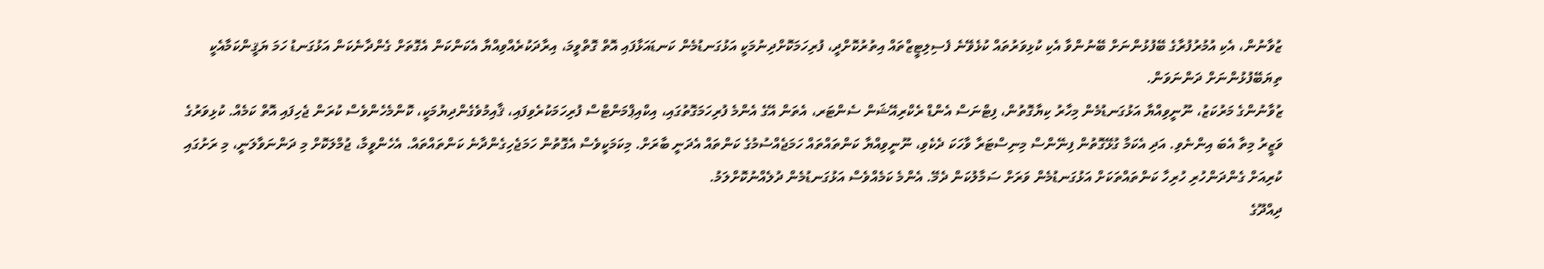ޒުވާނުން، އެކި އުމުރުފުރާގެ ބޭފުޅުންނަށް ބޭނުންވާ އެކި ކުޅިވަރުތައް ކުޅެވޭނެ ފެސިލިޓީޒްތައް އިތުރުކޮށްދީ، ފުރިހަމަކޮށްދިނުމަކީ އަޅުގަނޑުމެން ކަނޑައަޅާފައި އޮތް ގޮތްވީމަ، އިރާދަކުރެއްވިއްޔާ އެކަންކަން އެގޮތަށް ގެންދާނެކަން އަޅުގަނޑު ހަމަ ޔަޤީންކަމާއެކީ ތިޔަބޭފުޅުންނަށް ދަންނަވަން.
ޒުވާނުންގެ މަރުކަޒު، ނޫނީވިއްޔާ އަޅުގަނޑުމެން މިހާރު ކިޔާގޮތުން، ފިޓްނަސް އެންޑް ރެކްރިއޭޝަން ސެންޓަރ، އެތަން އޭގެ އެންމެ ފުރިހަމަގޮތުގައި، އިކްއިޕްމަންޓްސް ފުރިހަމަކުރެވިފައި، ޤާއިމުވެގެންދިޔުމަކީ، ކޮންމެހެންވެސް ކުރަން ޖެހިފައި އޮތް ކަމެއް. ކުޅިވަރުގެ ވަޒީރު މިތާ އެބަ އިންނެވި. އަދި އެކަމާ ގުޅޭގޮތުން ފިނޭންސް މިނިސްޓަރާ ވާހަކަ ދެކެވި، ނޫނީވިއްޔާ ކަންތައްތައް ހަމަޖެއްސުމުގެ ކަންތައް އެދަނީ ބާރަށް. މިކަމަކީވެސް އެގޮތުން ހަމަޖެހިގެންދާނެ ކަންތައްތައް. އެހެންވީމާ، ޖުމްލަކޮށް މި ދަންނަވާލަނީ، މި ރަށުގައި ކުރިއަށް ގެންދަންހުރި ހުރިހާ ކަންތައްތަކަށް އަޅުގަނޑުމެން ވަރަށް ސަމާލުކަން ދެމޭ. އެންމެ ކަމެއްވެސް އަޅުގަނޑުމެން ދުލެއްނުކޮށްލަމު.
ދިއްދޫގެ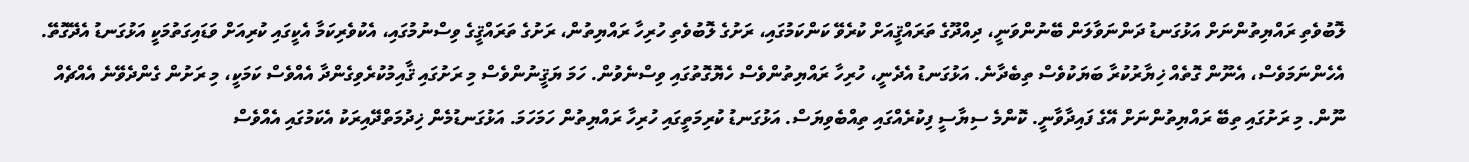ލޮބުވެތި ރައްޔިތުންނަށް އަޅުގަނޑު ދަންނަވާލަން ބޭނުންވަނީ، ދިއްދޫގެ ތަރައްޤީއަށް ކުރެވޭ ކަންކަމުގައި، ރަށުގެ ލޮބުވެތި ހުރިހާ ރައްޔިތުން، ރަށުގެ ތަރައްޤީގެ ވިސްނުމުގައި، އެކުވެރިކަމާ އެކީގައި ކުރިއަށް ވަޑައިގަތުމަކީ އަޅުގަނޑު އެދޭގޮތޭ. އެހެންނަމަވެސް، އެނޫން ގޮތެއް ޚިޔާރުކުރާ ބަޔަކުވެސް ތިބެދާނެ. އަޅުގަނޑު އެދެނީ، ހުރިހާ ރައްޔިތުންވެސް ހެޔޮގޮތުގައި ވިސްނެވުން. ހަމަ ޔަޤީނުންވެސް މި ރަށުގައި ޤާއިމުކުރެވިގެންދާ އެއްވެސް ކަމަކީ، މި ރަށުން ގެންދެވޭނެ އެއްޗެއް ނޫން. މި ރަށުގައި ތިބޭ ރައްޔިތުންނަށް އޭގެ ފައިދާވާނީ. ކޮންމެ ސިޔާސީ ފިކުރެއްގައި ތިއްބެވިޔަސް. އަޅުގަނޑު ކުރިމަތީގައި ހުރިހާ ރައްޔިތުން ހަމަހަމަ. އަޅުގަނޑުމެން ޚިދުމަތްދޭއިރަކު އެކަމުގައި އެއްވެސް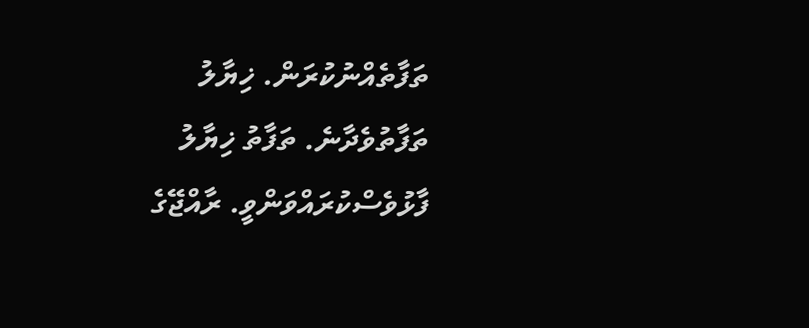ތަފާތެއްނުކުރަން. ޚިޔާލު ތަފާތުވެދާނެ. ތަފާތު ޚިޔާލު ފާޅުވެސްކުރައްވަންވީ. ރާއްޖޭގެ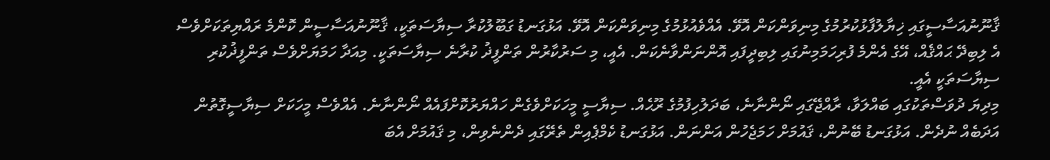ޤާނޫނުއަސާސީގައި ޚިޔާލުފާޅުކުރުމުގެ މިނިވަންކަން އޮވޭ. އެއްވެއުޅުމުގެ މިނިވަންކަން އޮވޭ. އަޅުގަނޑު ގަބޫލުކުރާ ސިޔާސަތަކީ، ޤާނޫނުއަސާސީން ކޮންމެ ރައްޔިތަކަށްވެސް އެ ލިބިދޭ ޙައްޤެއް، އޭގެ އެންމެ ފުރިހަމަމިނުގައި ލިބިދީފައި އޮންނަންވާނެކަން. އެއީ، މި ސަރުކާރުން ތަންފީޛު ކުރާނެ ސިޔާސަތަކީ. މިއަދާ ހަމަޔަށްވެސް ތަންފީޛުކުރި ސިޔާސަތަކީ އެއީ.
މިދިޔަ ދުވަސްތަކުގައި ބައްލަވާ، ރާއްޖޭގައި ނޯންނާނެ، ބަދަލުހިފުމުގެ ރޫޙެއް. ސިޔާސީ މީހަކަށްވެގެން ހައްޔަރުކޮށްފައެއް ނޯންނާނެ. އެއްވެސް މީހަކަށް ސިޔާސީގޮތުން އަދަބެއް ނުދެން. އަޅުގަނޑު ބޭނުން، ޤައުމަށް ހަމަޖެހުން އަންނަން. އަޅުގަނޑު ކެމްޕެއިން ތެރޭގައި ދެންނެވިން، މި ޤައުމަށް އެބަ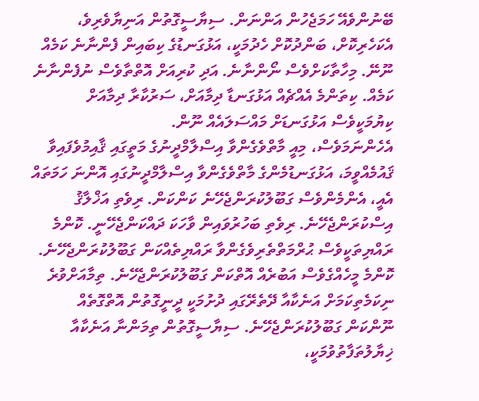ބޭނުންވެއޭ ހަމަޖެހުން އަންނަން. ސިޔާސީގޮތުން އަނިޔާވެރިވެ، އެކަހެރިކޮށް، ބަންދުކޮށް ހެދުމަކީ، އަޅުގަނޑުގެ ކިބައިން ފެންނާނެ ކަމެއް ނޫނޭ. މިހާތާކަށްވެސް ނޯންނާނެ. އަދި ކުރިއަށް އޮތްތާވެސް ނުފެންނާނެ ކަމެއް. ކިތަންމެ އެއްޗެއް އަޅުގަނޑާ ދިމާއަށް، ސަރުކާރާ ދިމާއަށް ކިޔުމަކީވެސް އަޅުގަނޑަށް މައްސަލައެއް ނޫން.
އެހެންނަމަވެސް، މިއީ މާތްވެގެންވާ އިސްލާމްދީނުގެ މަތީގައި ޤާއިމުވެފައިވާ ޤައުމެއްވީމަ، އަޅުގަނޑުމެންގެ މާތްވެގެންވާ އިސްލާމްދީނުގައި އޮންނަ ހަމަތައް އެއީ، އެންމެންވެސް ގަބޫލުކުރަންޖެހޭނެ ކަންކަން. ރިވެތި އަޚްލާޤު އިސްކުރަންޖެހޭނެ. ރިވެތި ބަހުރުވައިން ވާހަކަ ދައްކަންޖެހޭނީ. ކޮންމެ ރައްޔިތަކީވެސް ޙުރްމަތްތެރިވެގެންވާ ރައްޔިތެއްކަން ގަބޫލުކުރަންޖެހޭނެ. ކޮންމެ މީހެއްގެވެސް އަބުރެއް އޮތްކަން ގަބޫލުކުރަންޖެހޭނެ. ތިމާއަށްވުރެ ނިކަމެތިކަމަށް އަނެކާއާ ދޭތެރޭގައި ދުށުމަކީ ދީނީގޮތުން އޮތްގޮތެއް ނޫންކަން ގަބޫލުކުރަންޖެހޭނެ. ސިޔާސީގޮތުން ތިމަންނާ އަނެކާއާ ޚިޔާލުތަފާތުވުމަކީ،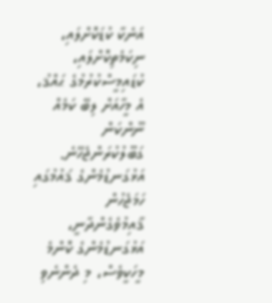އަނެކާ ކުޑަކޮށްލައި، ނިކަމެތިކޮށްލައި، ކުޑައިމީސްކުރުމުގެ ޙައްޤު، އެ މީހާއަށް ލިބޭ ކަމެއް ނޫންކަން ގަބޫލުކުރަންޖެހޭނެ.
އަޅުގަނޑުމެންގެ ޤައުމުގައި ހަމަޖެހުން ޤާއިމުވެގެންދާނީ، އަޅުގަނޑުމެންގެ ކޮންމެ މީހަކީވެސް، މި ދެންނެވި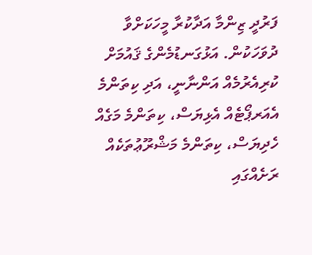ފަރުދީ ޒިންމާ އަދާކުރާ މީހަކަށްވާ ދުވަހަކުން. އަޅުގަނޑުމެންގެ ޤައުމަށް ކުރިއެރުމެއް އަންނާނީ، އަދި ކިތަންމެ އެއަރޕޯޓެއް އެޅިޔަސް، ކިތަންމެ މަގެއް ހެދިޔަސް، ކިތަންމެ މަޝްރޫޢުތަކެއް ރަށެއްގައި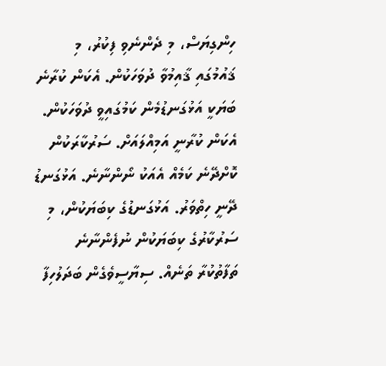ހިންގިޔަސް، މި ދެންނެވި ފިކުރު، މި ޤައުމުގައި ޤާއިމުވާ ދުވަހަކުން. އެކަން ކުރާނެ ބަޔަކީ އަޅުގަނޑުމެން ކަމުގައިވީ ދުވަހަކުން. އެކަން ކުރާނީ އަމިއްލައަށް. ސަރުކާރަކުން ކޮށްދޭނެ ކަމެއް އެއަކު ނޯންނާނެ. އަޅުގަނޑު ދޭނީ ހިތްވަރު. އަޅުގަނޑުގެ ކިބަޔަކުން، މި ސަރުކާރުގެ ކިބަޔަކުން ނުފެންނާނެ ތަފާތުކުރާ ތަނެއް. ސިޔާސީވެގެން ބަދަލުހިފާ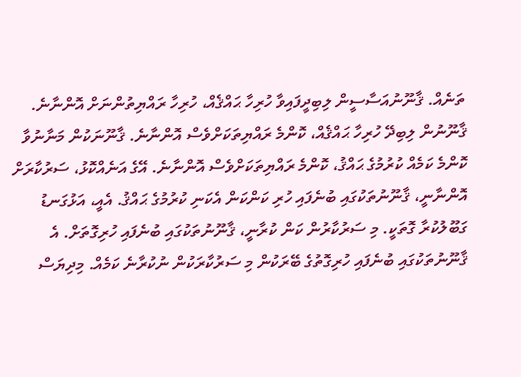ތަނެއް. ޤާނޫނުއަސާސީން ލިބިދީފައިވާ ހުރިހާ ޙައްޤެއް، ހުރިހާ ރައްޔިތުންނަށް އޮންނާނެ. ޤާނޫނުން ލިބިދޭ ހުރިހާ ޙައްޤެއް، ކޮންމެ ރައްޔިތަކަށްވެސް އޮންނާނެ. ޤާނޫނަކުން މަނާނުވާ ކޮންމެ ކަމެއް ކުރުމުގެ ޙައްޤު، ކޮންމެ ރައްޔިތަކަށްވެސް އޮންނާނެ. އޭގެ އަނެއްކޮޅު، ސަރުކާރަށް އޮންނާނީ، ޤާނޫނުތަކުގައި ބުނެފައި ހުރި ކަންކަން އެކަނި ކުރުމުގެ ޙައްޤު. އެއީ، އަޅުގަނޑު ގަބޫލުކުރާ ގޮތަކީ. މި ސަރުކާރުން ކަން ކުރާނީ، ޤާނޫނުތަކުގައި ބުނެފައި ހުރިގޮތަށް. އެ ޤާނޫނުތަކުގައި ބުނެފައި ހުރިގޮތުގެ ބޭރަކުން މި ސަރުކާރަކުން ނުކުރާނެ ކަމެއް. މިދިޔަސް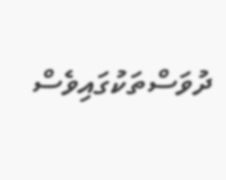ދުވަސްތަކުގައިވެސް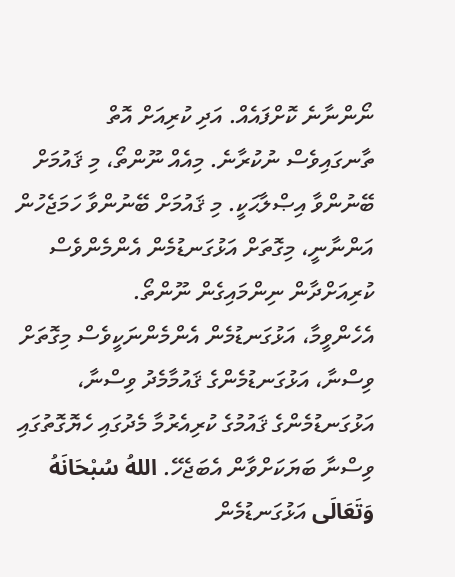ނޯންނާނެ ކޮށްފައެއް. އަދި ކުރިއަށް އޮތް ތާނގައިވެސް ނުކުރާނެ. މިއެއް ނޫންތޯ، މި ޤައުމަށް ބޭނުންވާ އިޞްލާޙަކީ. މި ޤައުމަށް ބޭނުންވާ ހަމަޖެހުން އަންނާނީ، މިގޮތަށް އަޅުގަނޑުމެން އެންމެންވެސް ކުރިއަށްދާން ނިންމައިގެން ނޫންތޯ.
އެހެންވީމާ، އަޅުގަނޑުމެން އެންމެންނަކީވެސް މިގޮތަށް ވިސްނާ، އަޅުގަނޑުމެންގެ ޤައުމާމެދު ވިސްނާ، އަޅުގަނޑުމެންގެ ޤައުމުގެ ކުރިއެރުމާ މެދުގައި ހެޔޮގޮތުގައި ވިސްނާ ބަޔަކަށްވާން އެބަޖެހޭ. اللهُ سُبْحَانَهُ وَتَعَالَى އަޅުގަނޑުމެން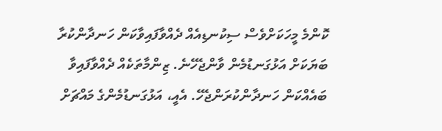ކޮންމެ މީހަކަށްވެސް ސިކުނޑިއެއް ދެއްވާފައިވާކަން ހަނދާންކުރާ ބަޔަކަށް އަޅުގަނޑުމެން ވާންޖެހޭނެ. ޒިންމާތަކެއް ދެއްވާފައިވާ ބައެއްކަން ހަނދާންކުރަންޖެހޭ. އެއީ، އަޅުގަނޑުމެންގެ މައްޗަށް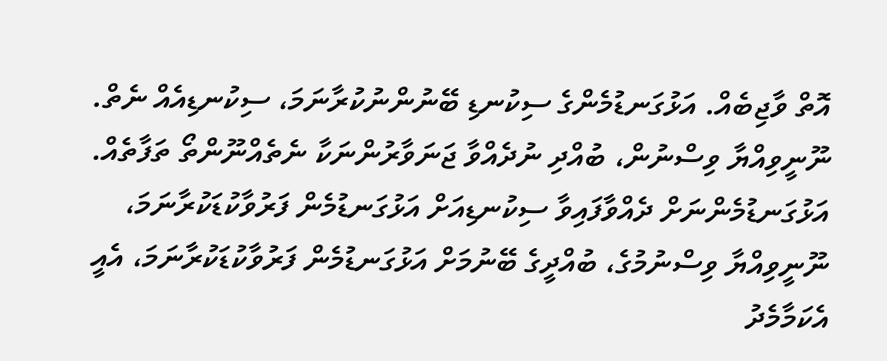އޮތް ވާޖިބެއް. އަޅުގަނޑުމެންގެ ސިކުނޑި ބޭނުންނުކުރާނަމަ، ސިކުނޑިއެއް ނެތް. ނޫނީވިއްޔާ ވިސްނުން، ބުއްދި ނުދެއްވާ ޖަނަވާރުންނަކާ ނެތެއްނޫންތޯ ތަފާތެއް. އަޅުގަނޑުމެންނަށް ދެއްވާފައިވާ ސިކުނޑިއަށް އަޅުގަނޑުމެން ފަރުވާކުޑަކުރާނަމަ، ނޫނީވިއްޔާ ވިސްނުމުގެ، ބުއްދީގެ ބޭނުމަށް އަޅުގަނޑުމެން ފަރުވާކުޑަކުރާނަމަ، އެއީ އެކަމާމެދު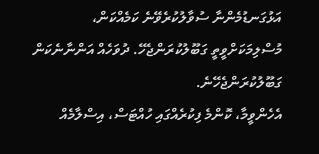އަޅުގަނޑުމެންނާ ސުވާލުކުރެވޭނެ ކަމެއްކަން، މުސްލިމަކަށްވީތީ ގަބޫލުކުރަންޖެހޭ. ދުވަހެއް އަންނާނެކަން ގަބޫލުކުރަންޖެހޭނެ.
އެހެންވީމާ، ކޮންމެ ފިކުރެއްގައި ހުއްޓަސް، އިސްލާމެއް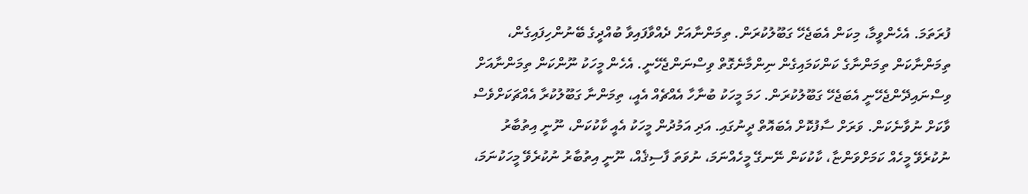ފުރަތަމަ. އެހެންވީމާ، މިކަން އެބަޖެހޭ ގަބޫލުކުރަން. ތިމަންނާއަށް ދެއްވާފައިވާ ބުއްދީގެ ބޭނުންހިފައިގެން، ތިމަންނާކަން ތިމަންނާގެ ކަންކަމައިގެން ނިންމާނެގޮތް ވިސްނަންޖެހޭނީ. އެހެން މީހަކު ނޫންކަން ތިމަންނާއަށް ވިސްނައިދޭންޖެހޭނީ އެބަޖެހޭ ގަބޫލުކުރަން. ހަމަ މީހަކު ބުނާހާ އެއްޗެއް އެއީ، ތިމަންނާ ގަބޫލުކުރާ އެއްޗަކަށްވެސް ވާކަށް ނުވާނެކަން. ވަރަށް ސާފުކޮށް އެބައޮތް ދީނުގައި. އަދި އަމުދުން މީހަކު އެއީ ކާކުކަން، ނޫނީ އިތުބާރު ނުކުރެވޭ މީހެއް ކަމަށްވަންޏާ، ކާކުކަން ނޭނގޭ މީހެއްނަމަ، ނުވަތަ ފާސިޤެއް، ނޫނީ އިތުބާރު ނުކުރެވޭ މީހަކުނަމަ،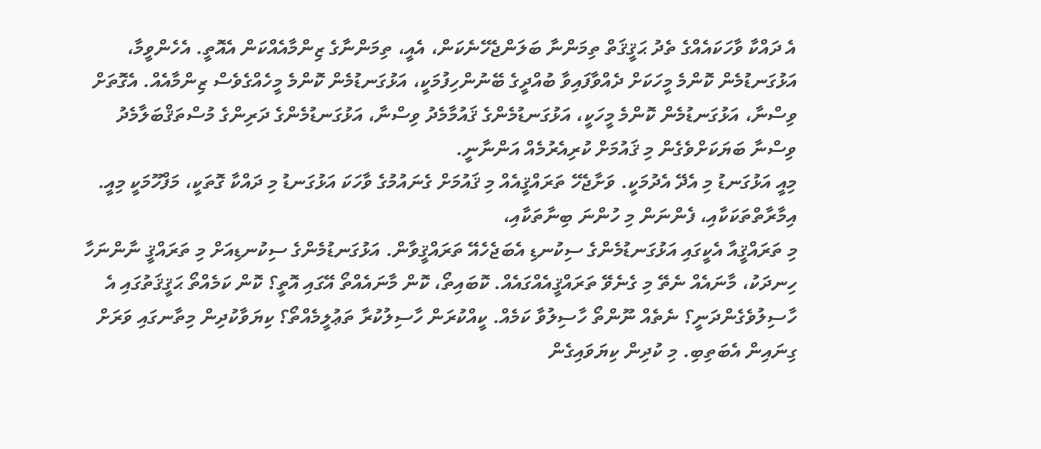އެ ދައްކާ ވާހަކައެއްގެ ތެދު ޙަޤީޤަތް ތިމަންނާ ބަލަންޖެހޭނެކަން، އެއީ، ތިމަންނާގެ ޒިންމާއެއްކަން އެއޮތީ. އެހެންވީމާ، އަޅުގަނޑުމެން ކޮންމެ މީހަކަށް ދެއްވާފައިވާ ބުއްދީގެ ބޭނުންހިފުމަކީ، އަޅުގަނޑުމެން ކޮންމެ މީހެއްގެވެސް ޒިންމާއެއް. އެގޮތަށް ވިސްނާ، އަޅުގަނޑުމެން ކޮންމެ މީހަކީ، އަޅުގަނޑުމެންގެ ޤައުމާމެދު ވިސްނާ، އަޅުގަނޑުމެންގެ ދަރިންގެ މުސްތަޤްބަލާމެދު ވިސްނާ ބަޔަކަށްވެގެން މި ޤައުމަށް ކުރިއެރުމެއް އަންނާނީ.
މިއީ އަޅުގަނޑު މި އެދޭ އެދުމަކީ. ވަށާޖެހޭ ތަރައްޤީއެއް މި ޤައުމަށް ގެނައުމުގެ ވާހަކަ އަޅުގަނޑު މި ދައްކާ ގޮތަކީ، މަފްހޫމަކީ މިއީ. އިމާރާތްތަކަކާއި، ފެންނަން މި ހުންނަ ބިނާތަކާއި،
މި ތަރައްޤީއާ އެކީގައި އަޅުގަނޑުމެންގެ ސިކުނޑި އެބަޖެހެއޭ ތަރައްޤީވާން. އަޅުގަނޑުމެންގެ ސިކުނޑިއަށް މި ތަރައްޤީ ނާންނަހާ ހިނދަކު، މާނައެއް ނެތޭ މި ގެނެވޭ ތަރައްޤީއެއްގައެއް. ކޮބައިތޯ، ކޮން މާނައެއްތޯ އޭގައި އޮތީ؟ ކޮން ކަމެއްތޯ ޙަޤީޤަތުގައި އެ ހާސިލުވެގެންދަނީ؟ ނެތެއް ނޫންތޯ ހާސިލުވާ ކަމެއް. ކީއްކުރަން ހާސިލުކުރާ ތަޢުލީމެއްތޯ؟ ކިޔަވާކުދިން މިތާނގައި ވަރަށް ގިނައިން އެބަތިބި. މި ކުދިން ކިޔަވައިގެން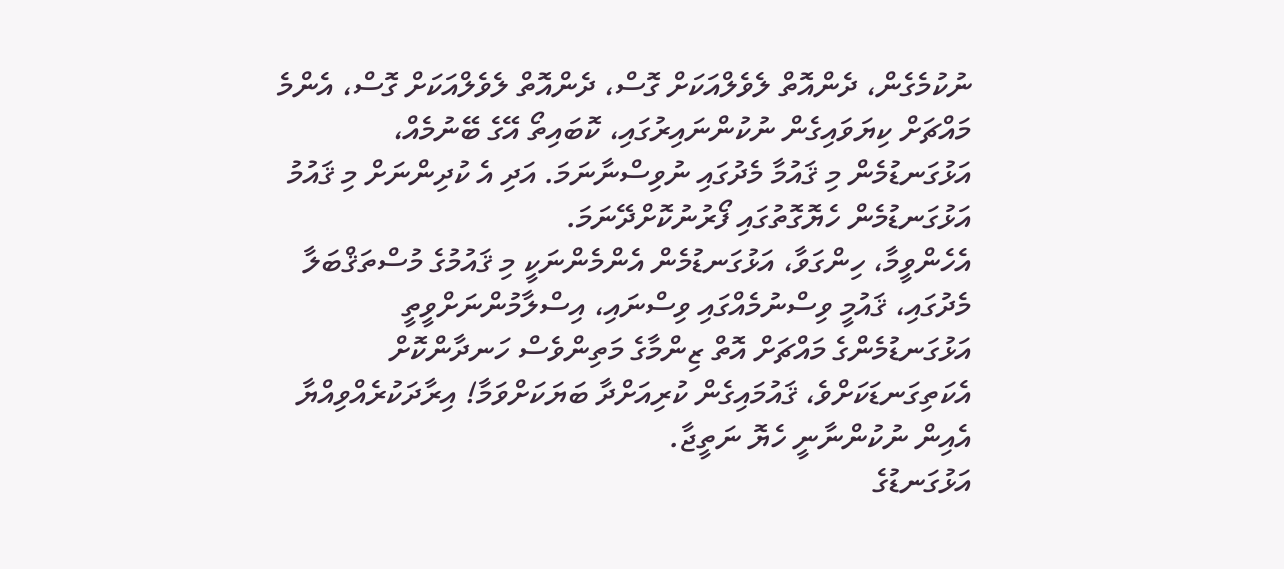ނުކުމެގެން، ދެންއޮތް ލެވެލްއަކަށް ގޮސް، ދެންއޮތް ލެވެލްއަކަށް ގޮސް، އެންމެ މައްޗަށް ކިޔަވައިގެން ނުކުންނައިރުގައި، ކޮބައިތޯ އޭގެ ބޭނުމެއް، އަޅުގަނޑުމެން މި ޤައުމާ މެދުގައި ނުވިސްނާނަމަ. އަދި އެ ކުދިންނަށް މި ޤައުމު އަޅުގަނޑުމެން ހެޔޮގޮތުގައި ފޯރުނުކޮށްދޭނަމަ.
އެހެންވީމާ، ހިންގަވާ، އަޅުގަނޑުމެން އެންމެންނަކީ މި ޤައުމުގެ މުސްތަޤްބަލާ މެދުގައި، ޤައުމީ ވިސްނުމެއްގައި ވިސްނައި، އިސްލާމުންނަށްވީތީ އަޅުގަނޑުމެންގެ މައްޗަށް އޮތް ޒިންމާގެ މަތިންވެސް ހަނދާންކޮށް އެކަތިގަނޑަކަށްވެ، ޤައުމައިގެން ކުރިއަށްދާ ބަޔަކަށްވަމާ! އިރާދަކުރެއްވިއްޔާ އެއިން ނުކުންނާނީ ހެޔޮ ނަތީޖާ.
އަޅުގަނޑުގެ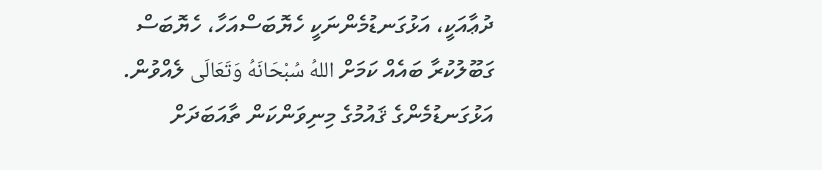ދުޢާއަކީ، އަޅުގަނޑުމެންނަކީ ހެޔޮބަސްއަހާ، ހެޔޮބަސް ގަބޫލުކުރާ ބައެއް ކަމަށް اللهُ سُبْحَانَهُ وَتَعَالَى ލެއްވުން. އަޅުގަނޑުމެންގެ ޤައުމުގެ މިނިވަންކަން ތާއަބަދަށް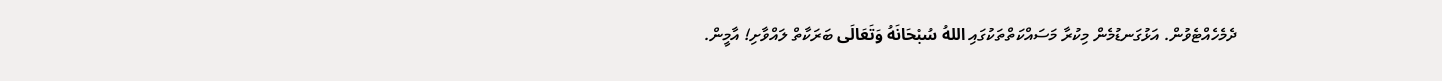ދެމެހެއްޓެވުން. އަޅުގަނޑުމެން މިކުރާ މަސައްކަތްތަކުގައި اللهُ سُبْحَانَهُ وَتَعَالَى ބަރަކާތް ލައްވާށި! އާމީން.